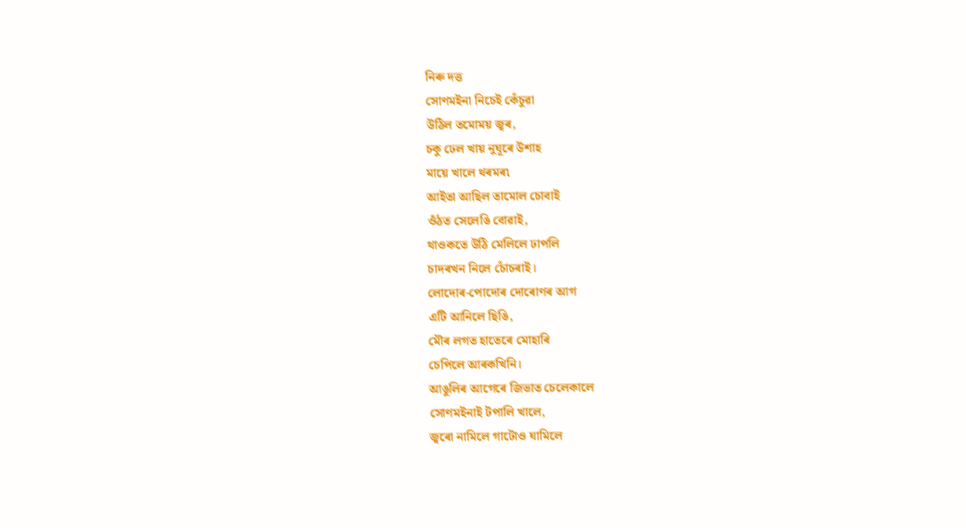নিৰু দত্ত
সোণমইনা নিচেই কেঁচুৱা
উঠিল তমোময় জ্বৰ,
চকু ঢেল খায় নুঘূৰে উশাহ
মায়ে খালে থৰমৰ৷
আইতা আছিল তামোল চোবাই
ওঁঠত সেলেঙি বোৱাই,
থাওকতে উঠি মেলিলে ঢাপলি
চাদৰখন নিলে চোঁচৰাই।
লোদোৰ-পোদোৰ দোৰোণৰ আগ
এটি আনিলে ছিঙি,
মৌৰ লগত হাতেৰে মোহাৰি
চেপিলে আৰকখিনি।
আঙুলিৰ আগেৰে জিভাত চেলেকালে
সোণমইনাই টপালি খালে,
জ্বৰো নামিলে গাটোও ঘামিলে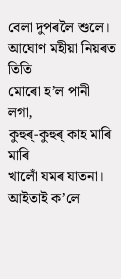বেলা দুপৰলৈ শুলে।
আঘোণ মহীয়া নিয়ৰত তিতি
মোৰো হ’ল পানী লগা,
কুহুৰ্-কুহুৰ্ কাহ মাৰি মাৰি
খালোঁ যমৰ যাতনা।
আইতাই ক’লে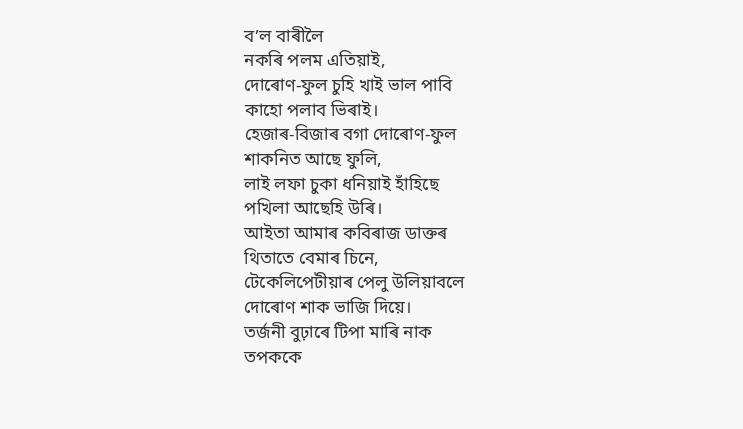ব’ল বাৰীলৈ
নকৰি পলম এতিয়াই,
দোৰোণ-ফুল চুহি খাই ভাল পাবি
কাহো পলাব ভিৰাই।
হেজাৰ-বিজাৰ বগা দোৰোণ-ফুল
শাকনিত আছে ফুলি,
লাই লফা চুকা ধনিয়াই হাঁহিছে
পখিলা আছেহি উৰি।
আইতা আমাৰ কবিৰাজ ডাক্তৰ
থিতাতে বেমাৰ চিনে,
টেকেলিপেটীয়াৰ পেলু উলিয়াবলে
দোৰোণ শাক ভাজি দিয়ে।
তৰ্জনী বুঢ়াৰে টিপা মাৰি নাক
তপককে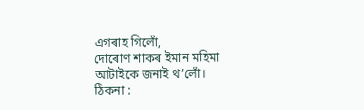এগৰাহ গিলোঁ,
দোৰোণ শাকৰ ইমান মহিমা
আটাইকে জনাই থ’লোঁ।
ঠিকনা :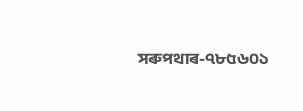সৰুপথাৰ-৭৮৫৬০১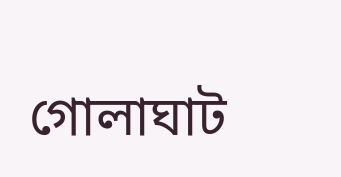গোলাঘাট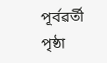পূৰ্বৱৰ্তী পৃষ্ঠা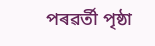পৰৱৰ্তী পৃষ্ঠা